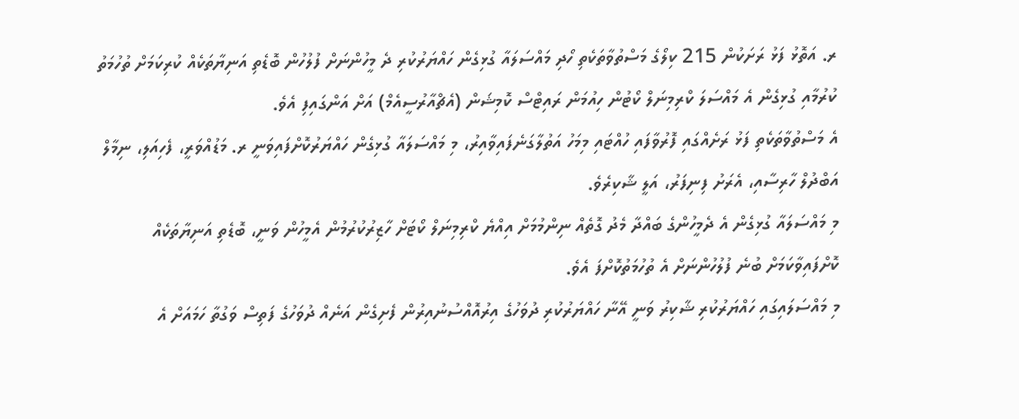ރ. އަތޮޅު ފަޅު ރަށަކުން 215 ކިލޯގެ މަސްތުވާތަކެތި ހޯދި މައްސަލައާ ގުޅިގެން ހައްޔަރުކުރި ދެ މީހުންނަށް ފުލުހުން ބޮޑެތި އަނިޔާތަކެއް ކުރިކަމަށް ތުހުމަތު ކުރުމާއި ގުޅިގެން އެ މައްސަލަ ކްރިމިނަލް ކޯޓުން ހިއުމަން ރައިޓްސް ކޮމިޝަން (އެޗްއާރުސީއެމް) އަށް އަންގައިފި އެވެ.
އެ މަސްތުވާތަކެތި ފަޅު ރަށެއްގައި ފޮރުވާފައި ހުއްޓައި މިމަހު އަތުލާގަނެފައިވާއިރު، މި މައްސަލައާ ގުޅިގެން ހައްޔަރުކޮށްފައިވަނީ ރ. މަޑުއްވަރީ، ފެހިއަލި، ނިމާލް އަބްދުލް ހާރިސާއި، އެރަށު ފިނިފަރު، އަލީ ޝާކިރެވެ.
މި މައްސަލައާ ގުޅިގެން އެ ދެމީހުންގެ ބައްދާ މެދު ގޮތެއް ނިންމުމަށް އިއްޔެ ކްރިމިނަލް ކޯޓަށް ހާޒިރުކުރުމުން އެމީހުން ވަނީ، ބޮޑެތި އަނިޔާތަކެއް ކޮށްފައިވާކަމަށް ބުނެ ފުލުހުންނަށް އެ ތުހުމަތުކޮށްފަ އެވެ.
މި މައްސަލައިގައި ހައްޔަރުކުރި ޝާކިރު ވަނީ އޭނާ ހައްޔަރުކުރި ދުވަހުގެ އިރުއޮއްސުނުއިރުން ފެށިގެން އަނެއް ދުވަހުގެ ފަތިސް ވަގުތާ ހަމައަށް އެ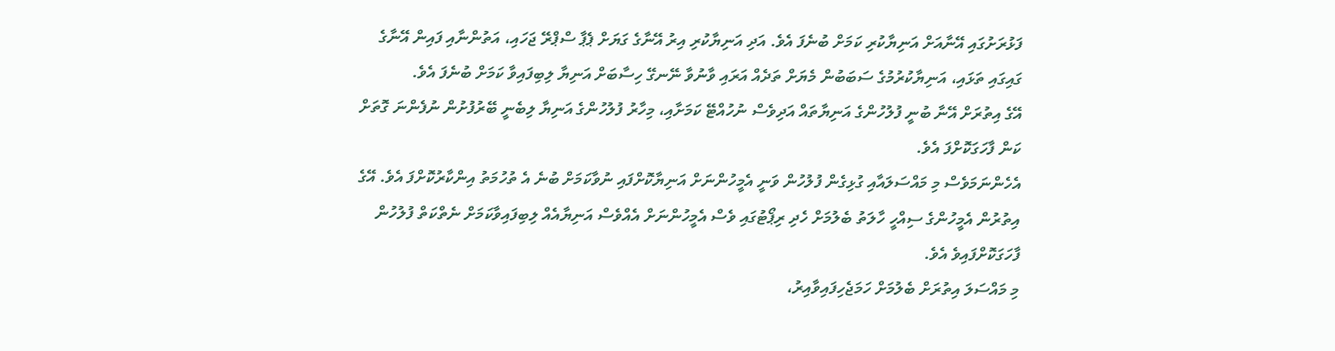ފަޅުރަށުގައި އޭނާއަށް އަނިޔާކުރި ކަމަށް ބުނެފަ އެވެ. އަދި އަނިޔާކުރި އިރު އޭނާގެ ގަޔަށް ޕެޕާ ސްޕްރޭ ޖަހައި، އަތުންނާއި ފައިން އޭނާގެ ގައިގައި ތަޅައި، އަނިޔާކުރުމުގެ ސަބަބުން މެޔަށް ތަދެއް އަރައި ވާނުވާ ނޭނގޭ ހިސާބަށް އަނިޔާ ލިބިފައިވާ ކަމަށް ބުނެފަ އެވެ.
އޭގެ އިތުރަށް އޭނާ ބުނީ ފުލުހުންގެ އަނިޔާތައް އަދިވެސް ނުހުއްޓޭ ކަމަށާއި، މިހާރު ފުލުހުންގެ އަނިޔާ ލިބެނީ ބޭރުފުށުން ނުފެންނަ ގޮތަށް ކަން ފާހަގަކޮށްފަ އެވެ.
އެހެންނަމަވެސް މި މައްސަލައާއި ގުޅިގެން ފުލުހުން ވަނީ އެމީހުންނަށް އަނިޔާކޮށްފައި ނުވާކަމަށް ބުނެ އެ ތުހުމަތު އިންކާރުކޮށްފަ އެވެ. އޭގެ އިތުރުން އެމީހުންގެ ސިއްހީ ހާލަތު ބެލުމަށް ހެދި ރިޕޯޓުގައި ވެސް އެމީހުންނަށް އެއްވެސް އަނިޔާއެއް ލިބިފައިވާކަމަށް ނެތްކަތް ފުލުހުން ފާހަގަކޮށްފައިވެ އެވެ.
މި މައްސަލަ އިތުރަށް ބެލުމަށް ހަމަޖެހިފައިވާއިރު،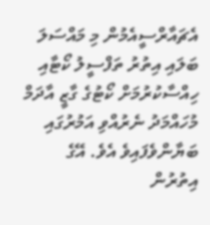އެޗައާރްސީއެމުން މި މައްސަލަ ބަލައި އިތުރު ތަފްސީލު ކޯޓާއި ހިއްސާކުރުމަށް ކޯޓުގެ ގާޒީ އާދަމް މުހައްމަދު ނެރުއްވި އަމުރުގައި ބަޔާންވެފައިވެ އެވެ. އޭގެ އިތުރުން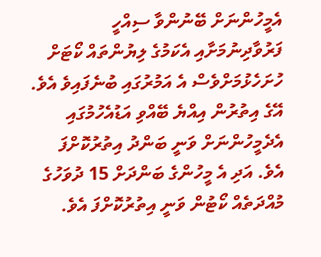އެމީހުންނަށް ބޭނުންވާ ސިއްހީ ފަރުވާދިނުމަށާއި އެކަމުގެ ލިޔުންތައް ކޯޓަށް ހުށަހެޅުމަށްވެސް އެ އަމުރުގައި ބުނެފައިވެ އެވެ.
އޭގެ އިތުރުން އިއްޔެ ބޭއްވި އަޑުއެހުމުގައި އެދެމީހުންނަށް ވަނީ ބަންދު އިތުރުކޮށްފަ އެވެ. އަދި އެ މީހުންގެ ބަންދަށް 15 ދުވަހުގެ މުއްދަތެއް ކޯޓުން ވަނީ އިތުރުކޮށްފަ އެވެ.